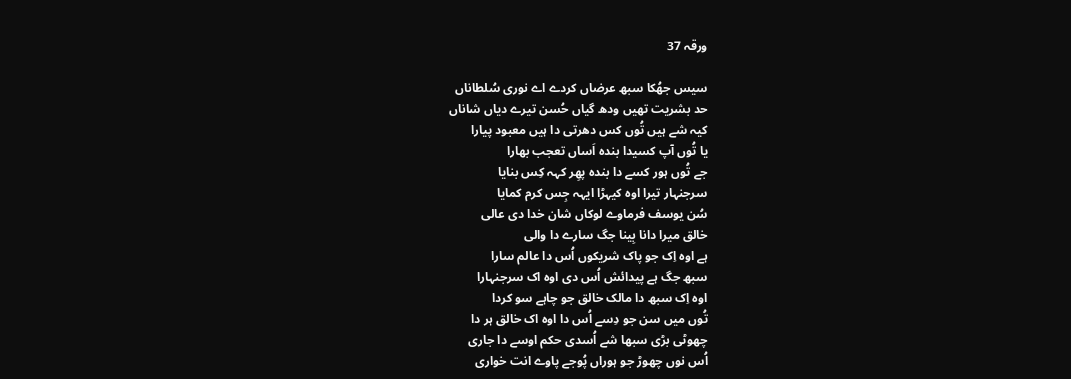ورقہ 37

سیس جھُکا سبھ عرضاں کردے اے نوری سُلطاناں
حد بشریت تھیں ودھ گیاں حُسن تیرے دیاں شاناں
کیہ شے ہیں تُوں کس دھرتی دا ہیں معبود پیارا
یا تُوں آپ کسیدا بندہ اَساں تعجب بھارا
جے تُوں ہور کسے دا بندہ پھِر کہہ کِس بنایا
سرجنہار تیرا اوہ کیہڑا ایہہ جِس کرم کمایا
سُن یوسف فرماوے لوکاں شان خدا دی عالی
خالق میرا دانا بِینا جگ سارے دا والی
ہے اوہ اِک جو پاک شریکوں اُس دا عالم سارا
سبھ جگ ہے پیدائش اُس دی اوہ اک سرجنہارا
اوہ اِک سبھ دا مالک خالق جو چاہے سو کردا
تُوں میں سن جو دِسے اُس دا اوہ اک خالق ہر دا
چھوٹی بڑی سبھا شے اُسدی حکم اوسے دا جاری
اُس نوں چھوڑ جو ہوراں پُوجے پاوے انت خواری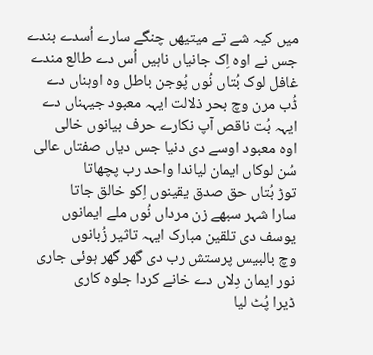میں کیہ شے تے میتیھں چنگے سارے اُسدے بندے
جس نے اوہ اِک جانیاں ناہیں اُس دے طالع مندے
غافل لوک بُتاں نُوں پُوجن باطل وہ اوہناں دے
ڈُب مرن وچ بحر ذلالت ایہہ معبود جیہناں دے
ایہہ بُت ناقص آپ نکارے حرف بیانوں خالی
اوہ معبود اوسے دی دنیا جس دیاں صفتاں عالی
سُن لوکاں ایمان لیاندا واحد رب پچھاتا
توڑ بُتاں حق صدق یقینوں اِکو خالق جاتا
سارا شہر سبھے زن مرداں نُوں ملے ایمانوں
یوسف دی تلقین مبارک ایہہ تاثیر زُبانوں
وچ بالبیس پرستش رب دی گھر گھر ہوئی جاری
نور ایمان دِلاں دے خانے کردا جلوہ کاری
ڈیرا پُٹ لیا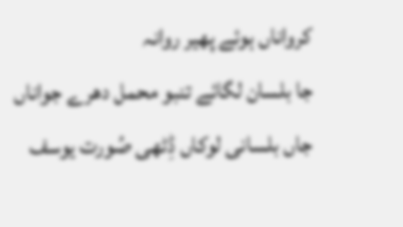کرواناں ہوئے پھیر روانہ
جا بلسان لگائے تنبو محمل دھرے جواناں
جاں بلسانی لوکاں ڈِٹھی صُورت یوسف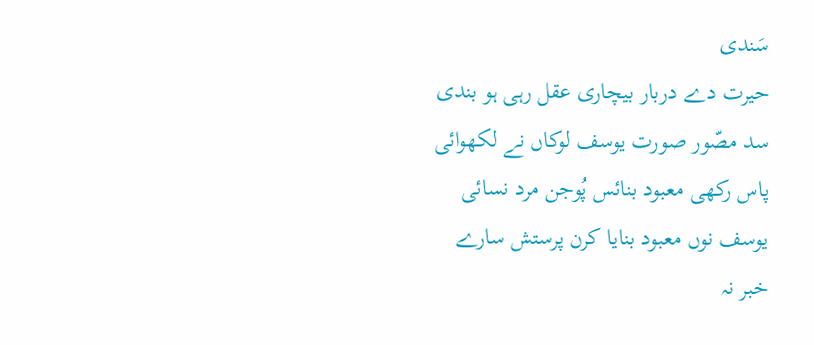سَندی
حیرت دے دربار بیچاری عقل رہی ہو بندی
سد مصّور صورت یوسف لوکاں نے لکھوائی
پاس رکھی معبود بنائس پُوجن مرد نسائی
یوسف نوں معبود بنایا کرن پرستش سارے
خبر نہ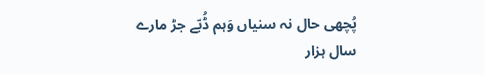پُچھی حال نہ سنیاں وَہم ڈُبّے جڑ مارے
سال ہزار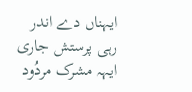ایہناں دے اندر رہی پرستش جاری
ایہہ مشرک مردُود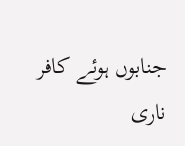جنابوں ہوئے کافر ناری